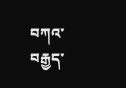བཀའ་བརྒྱད་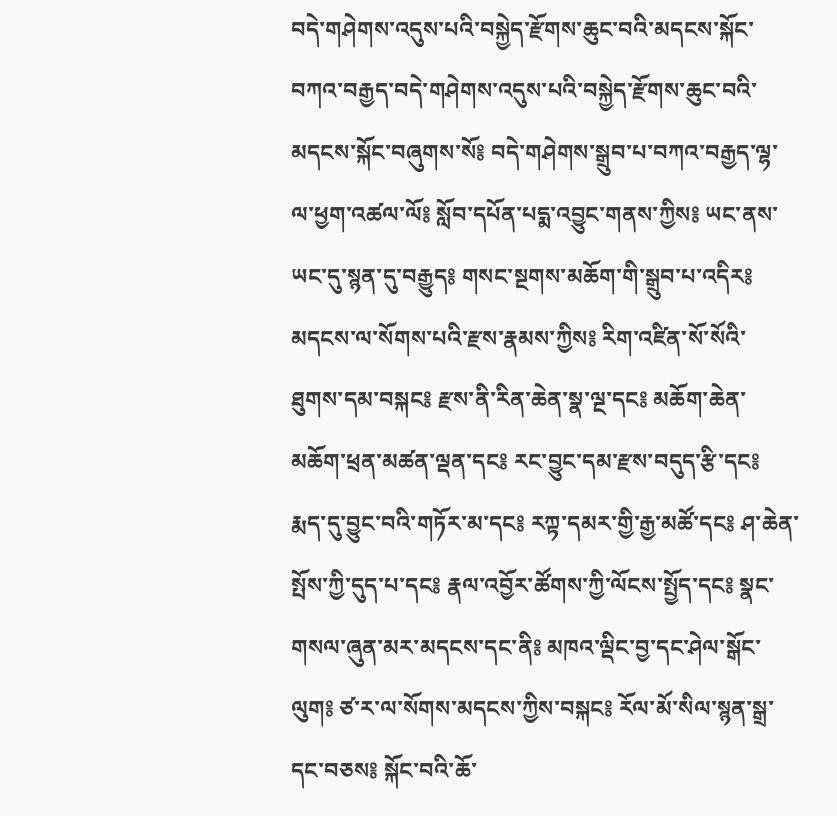བདེ་གཤེགས་འདུས་པའི་བསྐྱེད་རྫོགས་ཆུང་བའི་མདངས་སྐོང་
བཀའ་བརྒྱད་བདེ་གཤེགས་འདུས་པའི་བསྐྱེད་རྫོགས་ཆུང་བའི་མདངས་སྐོང་བཞུགས་སོ༔ བདེ་གཤེགས་སྒྲུབ་པ་བཀའ་བརྒྱད་ལྷ་ལ་ཕྱག་འཚལ་ལོ༔ སློབ་དཔོན་པདྨ་འབྱུང་གནས་ཀྱིས༔ ཡང་ནས་ཡང་དུ་སྙན་དུ་བརྒྱུད༔ གསང་སྔགས་མཆོག་གི་སྒྲུབ་པ་འདིར༔ མདངས་ལ་སོགས་པའི་རྫས་རྣམས་ཀྱིས༔ རིག་འཛིན་སོ་སོའི་ཐུགས་དམ་བསྐང༔ རྫས་ནི་རིན་ཆེན་སྣ་ལྔ་དང༔ མཆོག་ཆེན་མཆོག་ཕྲན་མཚན་ལྡན་དང༔ རང་བྱུང་དམ་རྫས་བདུད་རྩི་དང༔ རྨད་དུ་བྱུང་བའི་གཏོར་མ་དང༔ རཀྟ་དམར་གྱི་རྒྱ་མཚོ་དང༔ ཤ་ཆེན་སྤོས་ཀྱི་དུད་པ་དང༔ རྣལ་འབྱོར་ཚོགས་ཀྱི་ལོངས་སྤྱོད་དང༔ སྣང་གསལ་ཞུན་མར་མདངས་དང་ནི༔ མཁའ་ལྡིང་བྱ་དང་ཤེལ་སྒོང་ལུག༔ ཙ་ར་ལ་སོགས་མདངས་ཀྱིས་བསྐང༔ རོལ་མོ་སིལ་སྙན་སྒྲ་དང་བཅས༔ སྐོང་བའི་ཆོ་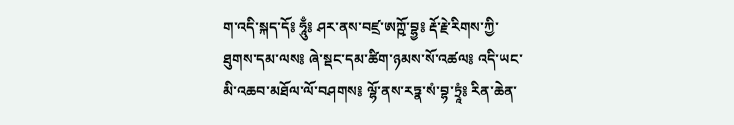ག་འདི་སྐད་དོ༔ ཧཱུྃ༔ ཤར་ནས་བཛྲ་ཨཀྵོ་བྷྱ༔ རྡོ་རྗེ་རིགས་ཀྱི་ཐུགས་དམ་ལས༔ ཞེ་སྡང་དམ་ཚིག་ཉམས་སོ་འཚལ༔ འདི་ཡང་མི་འཆབ་མཐོལ་ལོ་བཤགས༔ ལྷོ་ནས་རཏྣ་སཾ་བྷ་ཏྲཱཾ༔ རིན་ཆེན་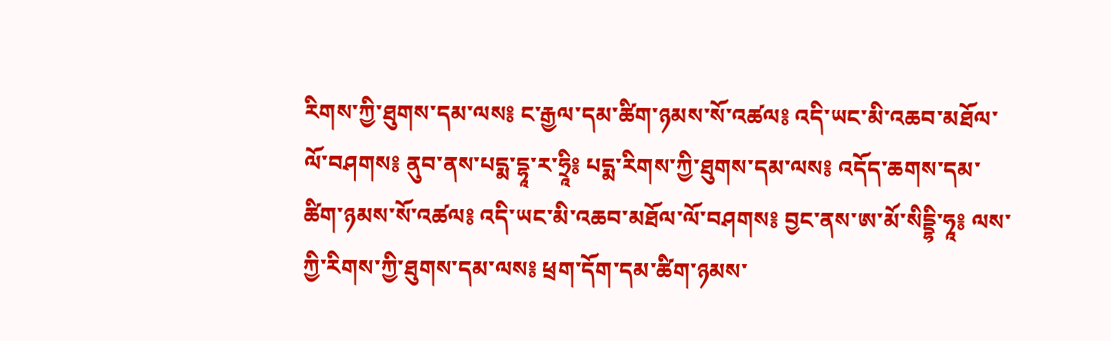རིགས་ཀྱི་ཐུགས་དམ་ལས༔ ང་རྒྱལ་དམ་ཚིག་ཉམས་སོ་འཚལ༔ འདི་ཡང་མི་འཆབ་མཐོལ་ལོ་བཤགས༔ ནུབ་ནས་པདྨ་དྷཱ་ར་ཧྲཱི༔ པདྨ་རིགས་ཀྱི་ཐུགས་དམ་ལས༔ འདོད་ཆགས་དམ་ཚིག་ཉམས་སོ་འཚལ༔ འདི་ཡང་མི་འཆབ་མཐོལ་ལོ་བཤགས༔ བྱང་ནས་ཨ་མོ་སིདྡྷི་ཧཱ༔ ལས་ཀྱི་རིགས་ཀྱི་ཐུགས་དམ་ལས༔ ཕྲག་དོག་དམ་ཚིག་ཉམས་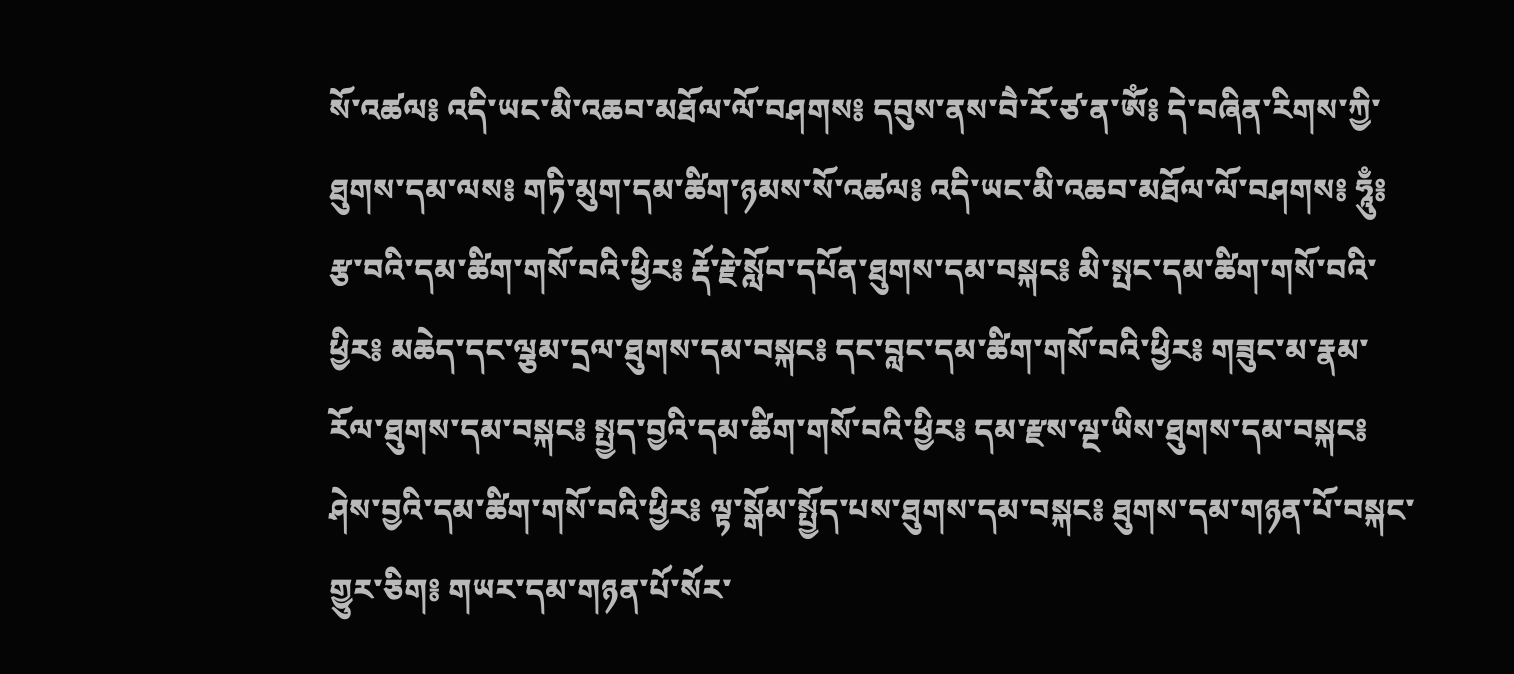སོ་འཚལ༔ འདི་ཡང་མི་འཆབ་མཐོལ་ལོ་བཤགས༔ དབུས་ནས་བཻ་རོ་ཙ་ན་ཨོཾ༔ དེ་བཞིན་རིགས་ཀྱི་ཐུགས་དམ་ལས༔ གཏི་མུག་དམ་ཚིག་ཉམས་སོ་འཚལ༔ འདི་ཡང་མི་འཆབ་མཐོལ་ལོ་བཤགས༔ ཧཱུྃ༔ རྩ་བའི་དམ་ཚིག་གསོ་བའི་ཕྱིར༔ རྡོ་རྗེ་སློབ་དཔོན་ཐུགས་དམ་བསྐང༔ མི་སྤང་དམ་ཚིག་གསོ་བའི་ཕྱིར༔ མཆེད་དང་ལྕམ་དྲལ་ཐུགས་དམ་བསྐང༔ དང་བླང་དམ་ཚིག་གསོ་བའི་ཕྱིར༔ གཟུང་མ་རྣམ་རོལ་ཐུགས་དམ་བསྐང༔ སྤྱད་བྱའི་དམ་ཚིག་གསོ་བའི་ཕྱིར༔ དམ་རྫས་ལྔ་ཡིས་ཐུགས་དམ་བསྐང༔ ཤེས་བྱའི་དམ་ཚིག་གསོ་བའི་ཕྱིར༔ ལྟ་སྒོམ་སྤྱོད་པས་ཐུགས་དམ་བསྐང༔ ཐུགས་དམ་གཉན་པོ་བསྐང་གྱུར་ཅིག༔ གཡར་དམ་གཉན་པོ་སོར་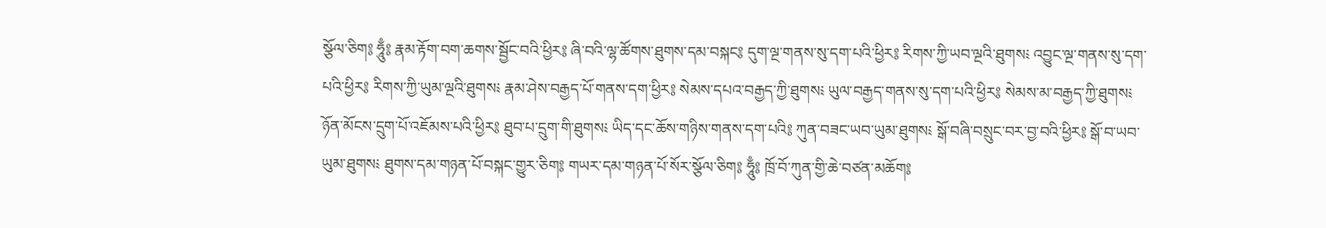སྩོལ་ཅིག༔ ཧཱུྃ༔ རྣམ་རྟོག་བག་ཆགས་སྦྱོང་བའི་ཕྱིར༔ ཞི་བའི་ལྷ་ཚོགས་ཐུགས་དམ་བསྐང༔ དུག་ལྔ་གནས་སུ་དག་པའི་ཕྱིར༔ རིགས་ཀྱི་ཡབ་ལྔའི་ཐུགས༴ འབྱུང་ལྔ་གནས་སུ་དག་པའི་ཕྱིར༔ རིགས་ཀྱི་ཡུམ་ལྔའི་ཐུགས༴ རྣམ་ཤེས་བརྒྱད་པོ་གནས་དག་ཕྱིར༔ སེམས་དཔའ་བརྒྱད་ཀྱི་ཐུགས༴ ཡུལ་བརྒྱད་གནས་སུ་དག་པའི་ཕྱིར༔ སེམས་མ་བརྒྱད་ཀྱི་ཐུགས༴ ཉོན་མོངས་དྲུག་པོ་འཇོམས་པའི་ཕྱིར༔ ཐུབ་པ་དྲུག་གི་ཐུགས༴ ཡིད་དང་ཆོས་གཉིས་གནས་དག་པའི༔ ཀུན་བཟང་ཡབ་ཡུམ་ཐུགས༴ སྒོ་བཞི་བསྲུང་བར་བྱ་བའི་ཕྱིར༔ སྒོ་བ་ཡབ་ཡུམ་ཐུགས༴ ཐུགས་དམ་གཉན་པོ་བསྐང་གྱུར་ཅིག༔ གཡར་དམ་གཉན་པོ་སོར་སྩོལ་ཅིག༔ ཧཱུྃ༔ ཁྲོ་བོ་ཀུན་གྱི་ཆེ་བཙན་མཆོག༔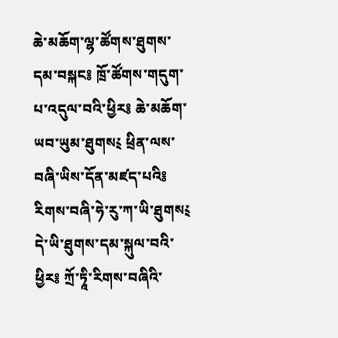ཆེ་མཆོག་ལྷ་ཚོགས་ཐུགས་དམ་བསྐང༔ ཁྲོ་ཚོགས་གདུག་པ་འདུལ་བའི་ཕྱིར༔ ཆེ་མཆོག་ཡབ་ཡུམ་ཐུགས༴ ཕྲིན་ལས་བཞི་ཡིས་དོན་མཛད་པའི༔ རིགས་བཞི་ཧེ་རུ་ཀ་ཡི་ཐུགས༴ དེ་ཡི་ཐུགས་དམ་སྐུལ་བའི་ཕྱིར༔ ཀྲོ་ཏཱི་རིགས་བཞིའི་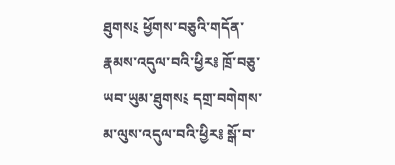ཐུགས༴ ཕྱོགས་བཅུའི་གདོན་རྣམས་འདུལ་བའི་ཕྱིར༔ ཁྲོ་བཅུ་ཡབ་ཡུམ་ཐུགས༴ དགྲ་བགེགས་མ་ལུས་འདུལ་བའི་ཕྱིར༔ སྒོ་བ་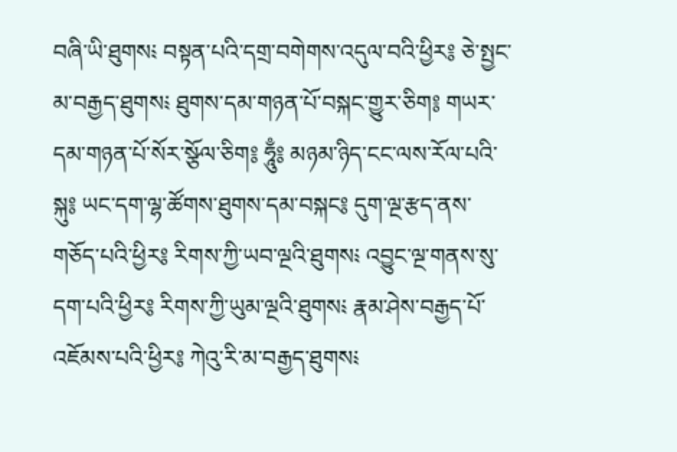བཞི་ཡི་ཐུགས༴ བསྟན་པའི་དགྲ་བགེགས་འདུལ་བའི་ཕྱིར༔ ཅེ་སྤྱང་མ་བརྒྱད་ཐུགས༴ ཐུགས་དམ་གཉན་པོ་བསྐང་གྱུར་ཅིག༔ གཡར་དམ་གཉན་པོ་སོར་སྩོལ་ཅིག༔ ཧཱུྃ༔ མཉམ་ཉིད་ངང་ལས་རོལ་པའི་སྐུ༔ ཡང་དག་ལྷ་ཚོགས་ཐུགས་དམ་བསྐང༔ དུག་ལྔ་རྩད་ནས་གཅོད་པའི་ཕྱིར༔ རིགས་ཀྱི་ཡབ་ལྔའི་ཐུགས༴ འབྱུང་ལྔ་གནས་སུ་དག་པའི་ཕྱིར༔ རིགས་ཀྱི་ཡུམ་ལྔའི་ཐུགས༴ རྣམ་ཤེས་བརྒྱད་པོ་འཇོམས་པའི་ཕྱིར༔ ཀེའུ་རི་མ་བརྒྱད་ཐུགས༴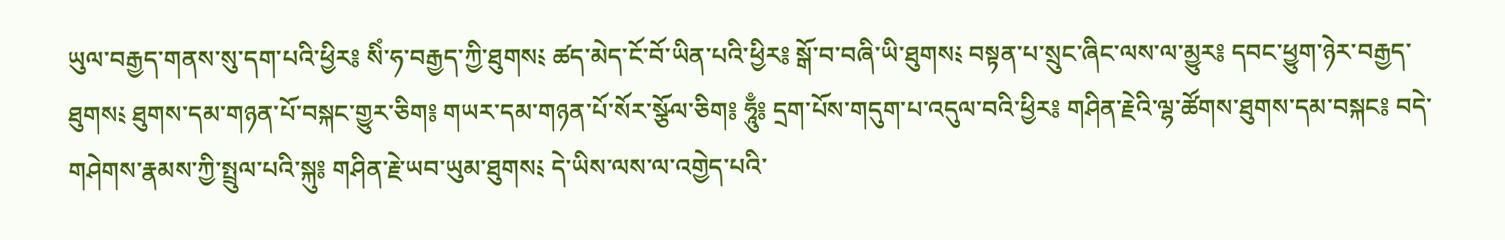ཡུལ་བརྒྱད་གནས་སུ་དག་པའི་ཕྱིར༔ སིཾ་ཧ་བརྒྱད་ཀྱི་ཐུགས༴ ཚད་མེད་ངོ་བོ་ཡིན་པའི་ཕྱིར༔ སྒོ་བ་བཞི་ཡི་ཐུགས༴ བསྟན་པ་སྲུང་ཞིང་ལས་ལ་མྱུར༔ དབང་ཕྱུག་ཉེར་བརྒྱད་ཐུགས༴ ཐུགས་དམ་གཉན་པོ་བསྐང་གྱུར་ཅིག༔ གཡར་དམ་གཉན་པོ་སོར་སྩོལ་ཅིག༔ ཧཱུྃ༔ དྲག་པོས་གདུག་པ་འདུལ་བའི་ཕྱིར༔ གཤིན་རྗེའི་ལྷ་ཚོགས་ཐུགས་དམ་བསྐང༔ བདེ་གཤེགས་རྣམས་ཀྱི་སྤྲུལ་པའི་སྐུ༔ གཤིན་རྗེ་ཡབ་ཡུམ་ཐུགས༴ དེ་ཡིས་ལས་ལ་འགྱེད་པའི་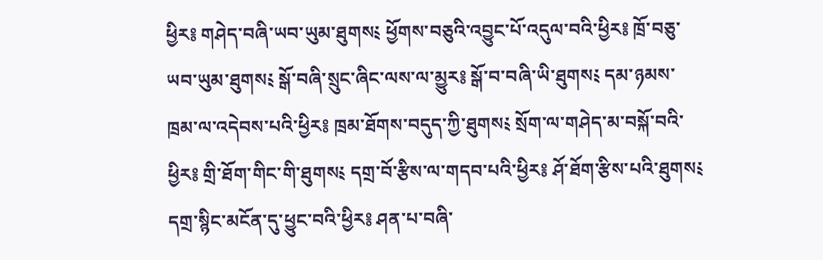ཕྱིར༔ གཤེད་བཞི་ཡབ་ཡུམ་ཐུགས༴ ཕྱོགས་བཅུའི་འབྱུང་པོ་འདུལ་བའི་ཕྱིར༔ ཁྲོ་བཅུ་ཡབ་ཡུམ་ཐུགས༴ སྒོ་བཞི་སྲུང་ཞིང་ལས་ལ་མྱུར༔ སྒོ་བ་བཞི་ཡི་ཐུགས༴ དམ་ཉམས་ཁྲམ་ལ་འདེབས་པའི་ཕྱིར༔ ཁྲམ་ཐོགས་བདུད་ཀྱི་ཐུགས༴ སྲོག་ལ་གཤེད་མ་བསྐོ་བའི་ཕྱིར༔ གྲི་ཐོག་གིང་གི་ཐུགས༴ དགྲ་བོ་རྩིས་ལ་གདབ་པའི་ཕྱིར༔ ཤོ་ཐོག་རྩིས་པའི་ཐུགས༴ དགྲ་སྙིང་མངོན་དུ་ཕྱུང་བའི་ཕྱིར༔ ཤན་པ་བཞི་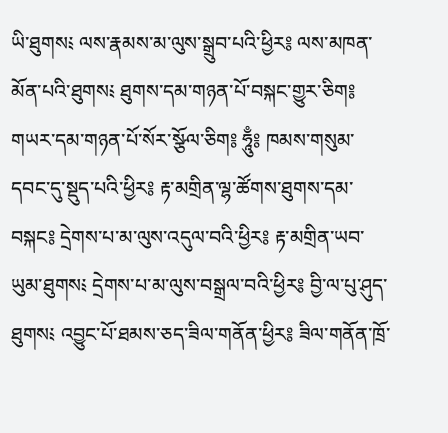ཡི་ཐུགས༴ ལས་རྣམས་མ་ལུས་སྒྲུབ་པའི་ཕྱིར༔ ལས་མཁན་མོན་པའི་ཐུགས༴ ཐུགས་དམ་གཉན་པོ་བསྐང་གྱུར་ཅིག༔ གཡར་དམ་གཉན་པོ་སོར་སྩོལ་ཅིག༔ ཧཱུྃ༔ ཁམས་གསུམ་དབང་དུ་སྡུད་པའི་ཕྱིར༔ རྟ་མགྲིན་ལྷ་ཚོགས་ཐུགས་དམ་བསྐང༔ དྲེགས་པ་མ་ལུས་འདུལ་བའི་ཕྱིར༔ རྟ་མགྲིན་ཡབ་ཡུམ་ཐུགས༴ དྲེགས་པ་མ་ལུས་བསྒྲལ་བའི་ཕྱིར༔ བྱི་ལ་པུ་ཤུད་ཐུགས༴ འབྱུང་པོ་ཐམས་ཅད་ཟིལ་གནོན་ཕྱིར༔ ཟིལ་གནོན་ཁྲོ་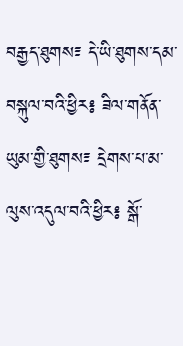བརྒྱད་ཐུགས༴ དེ་ཡི་ཐུགས་དམ་བསྐུལ་བའི་ཕྱིར༔ ཟིལ་གནོན་ཡུམ་གྱི་ཐུགས༴ དྲེགས་པ་མ་ལུས་འདུལ་བའི་ཕྱིར༔ སྒོ་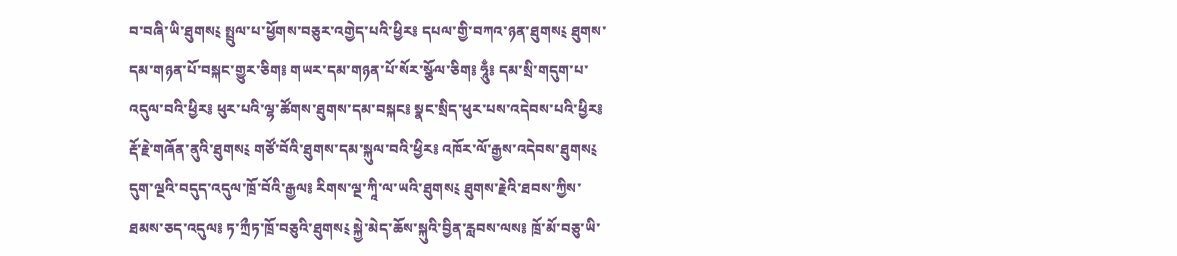བ་བཞི་ཡི་ཐུགས༴ སྤྲུལ་པ་ཕྱོགས་བཅུར་འགྱེད་པའི་ཕྱིར༔ དཔལ་གྱི་བཀའ་ཉན་ཐུགས༴ ཐུགས་དམ་གཉན་པོ་བསྐང་གྱུར་ཅིག༔ གཡར་དམ་གཉན་པོ་སོར་སྩོལ་ཅིག༔ ཧཱུྃ༔ དམ་སྲི་གདུག་པ་འདུལ་བའི་ཕྱིར༔ ཕུར་པའི་ལྷ་ཚོགས་ཐུགས་དམ་བསྐང༔ སྣང་སྲིད་ཕུར་པས་འདེབས་པའི་ཕྱིར༔ རྡོ་རྗེ་གཞོན་ནུའི་ཐུགས༴ གཙོ་བོའི་ཐུགས་དམ་སྐུལ་བའི་ཕྱིར༔ འཁོར་ལོ་རྒྱས་འདེབས་ཐུགས༴ དུག་ལྔའི་བདུད་འདུལ་ཁྲོ་བོའི་རྒྱལ༔ རིགས་ལྔ་ཀཱི་ལ་ཡའི་ཐུགས༴ ཐུགས་རྗེའི་ཐབས་ཀྱིས་ཐམས་ཅད་འདུལ༔ ཏ་ཀྲྀཏ་ཁྲོ་བཅུའི་ཐུགས༴ སྐྱེ་མེད་ཆོས་སྐུའི་བྱིན་རླབས་ལས༔ ཁྲོ་མོ་བཅུ་ཡི་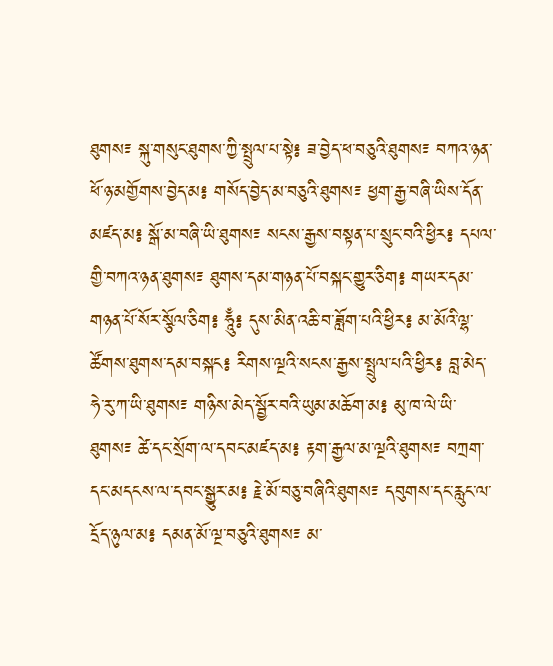ཐུགས༴ སྐུ་གསུང་ཐུགས་ཀྱི་སྤྲུལ་པ་སྟེ༔ ཟ་བྱེད་ཕ་བཅུའི་ཐུགས༴ བཀའ་ཉན་ཕོ་ཉ་མགྱོགས་བྱེད་མ༔ གསོད་བྱེད་མ་བཅུའི་ཐུགས༴ ཕྱག་རྒྱ་བཞི་ཡིས་དོན་མཛད་མ༔ སྒོ་མ་བཞི་ཡི་ཐུགས༴ སངས་རྒྱས་བསྟན་པ་སྲུང་བའི་ཕྱིར༔ དཔལ་གྱི་བཀའ་ཉན་ཐུགས༴ ཐུགས་དམ་གཉན་པོ་བསྐང་གྱུར་ཅིག༔ གཡར་དམ་གཉན་པོ་སོར་སྩོལ་ཅིག༔ ཧཱུྃ༔ དུས་མིན་འཆི་བ་ཟློག་པའི་ཕྱིར༔ མ་མོའི་ལྷ་ཚོགས་ཐུགས་དམ་བསྐང༔ རིགས་ལྔའི་སངས་རྒྱས་སྤྲུལ་པའི་ཕྱིར༔ བླ་མེད་ཧེ་རུ་ཀ་ཡི་ཐུགས༴ གཉིས་མེད་སྦྱོར་བའི་ཡུམ་མཆོག་མ༔ མུ་ཁ་ལེ་ཡི་ཐུགས༴ ཚེ་དང་སྲོག་ལ་དབང་མཛད་མ༔ རྟག་རྒྱལ་མ་ལྔའི་ཐུགས༴ བཀྲག་དང་མདངས་ལ་དབང་སྒྱུར་མ༔ རྗེ་མོ་བཅུ་བཞིའི་ཐུགས༴ དབུགས་དང་རླུང་ལ་དྲོད་ཉུལ་མ༔ དམན་མོ་ལྔ་བཅུའི་ཐུགས༴ མ་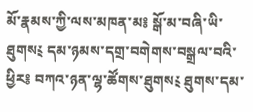མོ་རྣམས་ཀྱི་ལས་མཁན་མ༔ སྒོ་མ་བཞི་ཡི་ཐུགས༴ དམ་ཉམས་དགྲ་བགེགས་བསྒྲལ་བའི་ཕྱིར༔ བཀའ་ཉན་ལྷ་ཚོགས་ཐུགས༴ ཐུགས་དམ་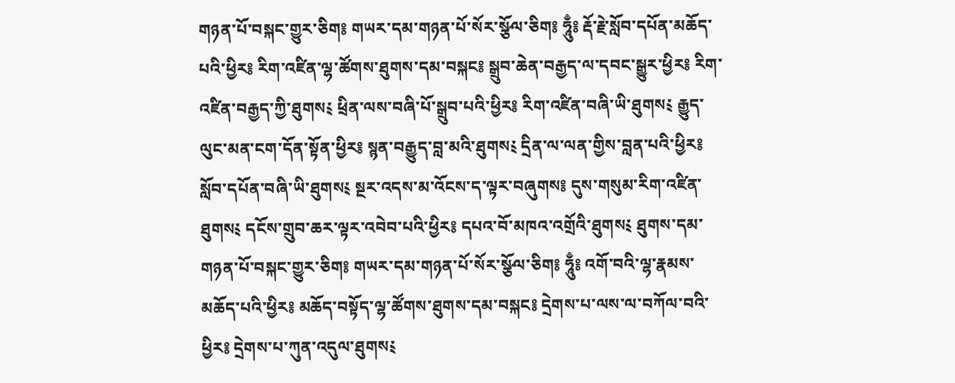གཉན་པོ་བསྐང་གྱུར་ཅིག༔ གཡར་དམ་གཉན་པོ་སོར་སྩོལ་ཅིག༔ ཧཱུྃ༔ རྡོ་རྗེ་སློབ་དཔོན་མཆོད་པའི་ཕྱིར༔ རིག་འཛིན་ལྷ་ཚོགས་ཐུགས་དམ་བསྐང༔ སྒྲུབ་ཆེན་བརྒྱད་ལ་དབང་སྒྱུར་ཕྱིར༔ རིག་འཛིན་བརྒྱད་ཀྱི་ཐུགས༴ ཕྲིན་ལས་བཞི་པོ་སྒྲུབ་པའི་ཕྱིར༔ རིག་འཛིན་བཞི་ཡི་ཐུགས༴ རྒྱུད་ལུང་མན་ངག་དོན་སྟོན་ཕྱིར༔ སྙན་བརྒྱུད་བླ་མའི་ཐུགས༴ དྲིན་ལ་ལན་གྱིས་བླན་པའི་ཕྱིར༔ སློབ་དཔོན་བཞི་ཡི་ཐུགས༴ སྔར་འདས་མ་འོངས་ད་ལྟར་བཞུགས༔ དུས་གསུམ་རིག་འཛིན་ཐུགས༴ དངོས་གྲུབ་ཆར་ལྟར་འབེབ་པའི་ཕྱིར༔ དཔའ་བོ་མཁའ་འགྲོའི་ཐུགས༴ ཐུགས་དམ་གཉན་པོ་བསྐང་གྱུར་ཅིག༔ གཡར་དམ་གཉན་པོ་སོར་སྩོལ་ཅིག༔ ཧཱུྃ༔ འགོ་བའི་ལྷ་རྣམས་མཆོད་པའི་ཕྱིར༔ མཆོད་བསྟོད་ལྷ་ཚོགས་ཐུགས་དམ་བསྐང༔ དྲེགས་པ་ལས་ལ་བཀོལ་བའི་ཕྱིར༔ དྲེགས་པ་ཀུན་འདུལ་ཐུགས༴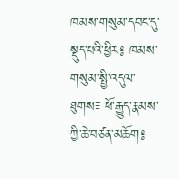ཁམས་གསུམ་དབང་དུ་སྡུད་པའི་ཕྱིར༔ ཁམས་གསུམ་སྤྱི་འདུལ་ཐུགས༴ ཕོ་རྒྱུད་རྣམས་ཀྱི་ཆེ་བཙན་མཆོག༔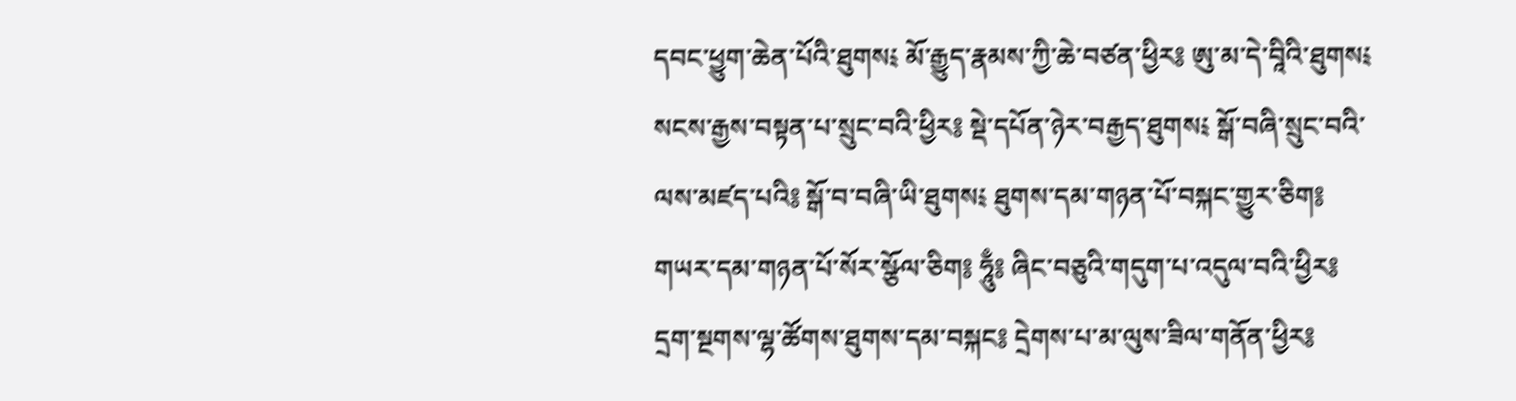དབང་ཕྱུག་ཆེན་པོའི་ཐུགས༴ མོ་རྒྱུད་རྣམས་ཀྱི་ཆེ་བཙན་ཕྱིར༔ ཨུ་མ་དེ་བཱིའི་ཐུགས༴ སངས་རྒྱས་བསྟན་པ་སྲུང་བའི་ཕྱིར༔ སྡེ་དཔོན་ཉེར་བརྒྱད་ཐུགས༴ སྒོ་བཞི་སྲུང་བའི་ལས་མཛད་པའི༔ སྒོ་བ་བཞི་ཡི་ཐུགས༴ ཐུགས་དམ་གཉན་པོ་བསྐང་གྱུར་ཅིག༔ གཡར་དམ་གཉན་པོ་སོར་སྩོལ་ཅིག༔ ཧཱུྃ༔ ཞིང་བཅུའི་གདུག་པ་འདུལ་བའི་ཕྱིར༔ དྲག་སྔགས་ལྷ་ཚོགས་ཐུགས་དམ་བསྐང༔ དྲེགས་པ་མ་ལུས་ཟིལ་གནོན་ཕྱིར༔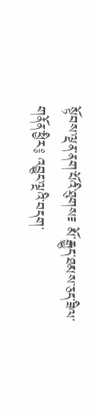སྟོབས་ལྡན་ནག་པོའི་ཐུགས༴ མོ་རྒྱུད་ཐམས་ཅད་ཟིལ་གནོན་ཕྱིར༔ འབྱུང་ལྔའི་བདག་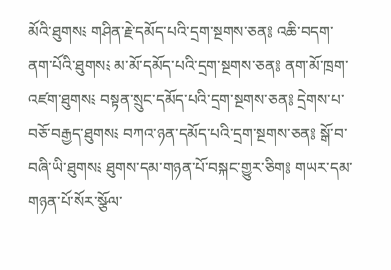མོའི་ཐུགས༴ གཤིན་རྗེ་དམོད་པའི་དྲག་སྔགས་ཅན༔ འཆི་བདག་ནག་པོའི་ཐུགས༴ མ་མོ་དམོད་པའི་དྲག་སྔགས་ཅན༔ ནག་མོ་ཁྲག་འཛག་ཐུགས༴ བསྟན་སྲུང་དམོད་པའི་དྲག་སྔགས་ཅན༔ དྲེགས་པ་བཅོ་བརྒྱད་ཐུགས༴ བཀའ་ཉན་དམོད་པའི་དྲག་སྔགས་ཅན༔ སྒོ་བ་བཞི་ཡི་ཐུགས༴ ཐུགས་དམ་གཉན་པོ་བསྐང་གྱུར་ཅིག༔ གཡར་དམ་གཉན་པོ་སོར་སྩོལ་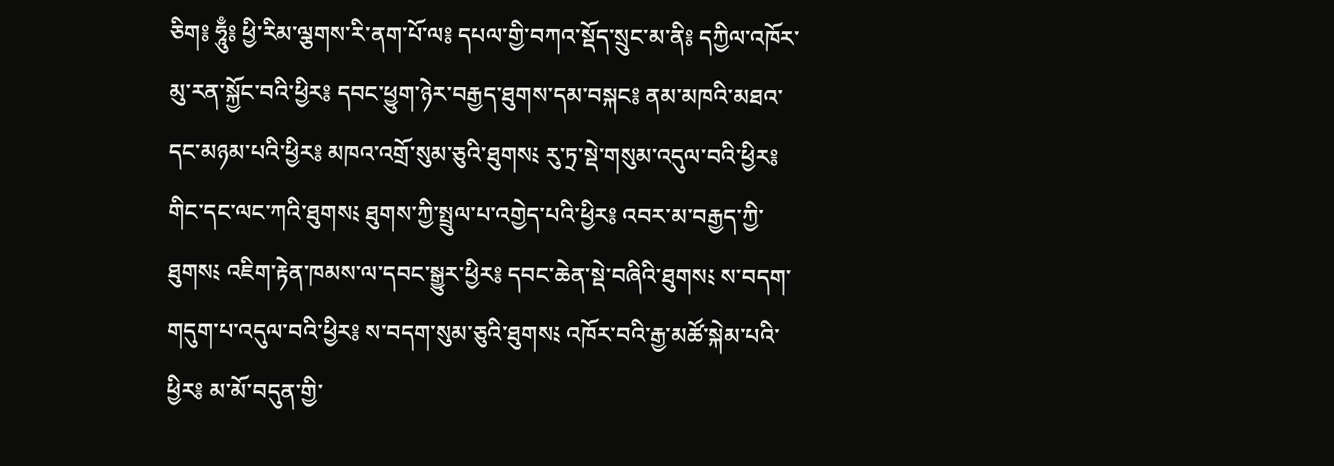ཅིག༔ ཧཱུྃ༔ ཕྱི་རིམ་ལྕགས་རི་ནག་པོ་ལ༔ དཔལ་གྱི་བཀའ་སྡོད་སྲུང་མ་ནི༔ དཀྱིལ་འཁོར་མུ་རན་སྐྱོང་བའི་ཕྱིར༔ དབང་ཕྱུག་ཉེར་བརྒྱད་ཐུགས་དམ་བསྐང༔ ནམ་མཁའི་མཐའ་དང་མཉམ་པའི་ཕྱིར༔ མཁའ་འགྲོ་སུམ་ཅུའི་ཐུགས༴ རུ་ཏྲ་སྡེ་གསུམ་འདུལ་བའི་ཕྱིར༔ གིང་དང་ལང་ཀའི་ཐུགས༴ ཐུགས་ཀྱི་སྤྲུལ་པ་འགྱེད་པའི་ཕྱིར༔ འབར་མ་བརྒྱད་ཀྱི་ཐུགས༴ འཇིག་རྟེན་ཁམས་ལ་དབང་སྒྱུར་ཕྱིར༔ དབང་ཆེན་སྡེ་བཞིའི་ཐུགས༴ ས་བདག་གདུག་པ་འདུལ་བའི་ཕྱིར༔ ས་བདག་སུམ་ཅུའི་ཐུགས༴ འཁོར་བའི་རྒྱ་མཚོ་སྐེམ་པའི་ཕྱིར༔ མ་མོ་བདུན་གྱི་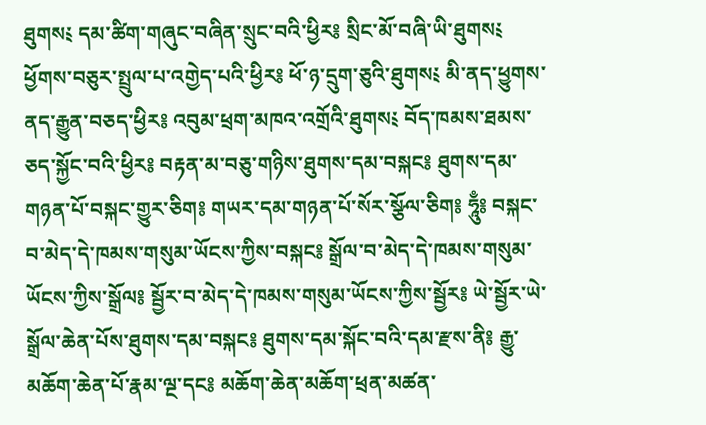ཐུགས༴ དམ་ཚིག་གཞུང་བཞིན་སྲུང་བའི་ཕྱིར༔ སྲིང་མོ་བཞི་ཡི་ཐུགས༴ ཕྱོགས་བཅུར་སྤྲུལ་པ་འགྱེད་པའི་ཕྱིར༔ ཕོ་ཉ་དྲུག་ཅུའི་ཐུགས༴ མི་ནད་ཕྱུགས་ནད་རྒྱུན་བཅད་ཕྱིར༔ འབུམ་ཕྲག་མཁའ་འགྲོའི་ཐུགས༴ བོད་ཁམས་ཐམས་ཅད་སྐྱོང་བའི་ཕྱིར༔ བརྟན་མ་བཅུ་གཉིས་ཐུགས་དམ་བསྐང༔ ཐུགས་དམ་གཉན་པོ་བསྐང་གྱུར་ཅིག༔ གཡར་དམ་གཉན་པོ་སོར་སྩོལ་ཅིག༔ ཧཱུྃ༔ བསྐང་བ་མེད་དེ་ཁམས་གསུམ་ཡོངས་ཀྱིས་བསྐང༔ སྒྲོལ་བ་མེད་དེ་ཁམས་གསུམ་ཡོངས་ཀྱིས་སྒྲོལ༔ སྦྱོར་བ་མེད་དེ་ཁམས་གསུམ་ཡོངས་ཀྱིས་སྦྱོར༔ ཡེ་སྦྱོར་ཡེ་སྒྲོལ་ཆེན་པོས་ཐུགས་དམ་བསྐང༔ ཐུགས་དམ་སྐོང་བའི་དམ་རྫས་ནི༔ རྒྱུ་མཆོག་ཆེན་པོ་རྣམ་ལྔ་དང༔ མཆོག་ཆེན་མཆོག་ཕྲན་མཚན་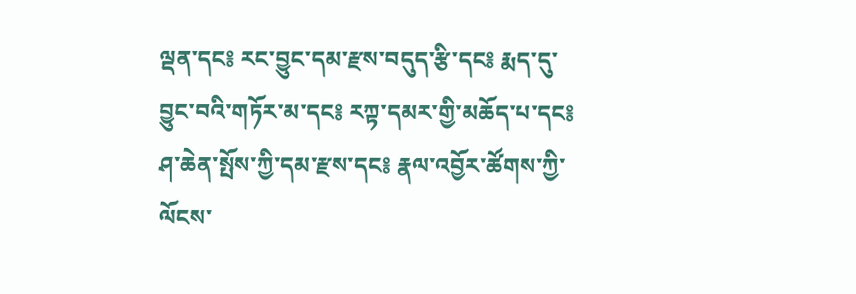ལྡན་དང༔ རང་བྱུང་དམ་རྫས་བདུད་རྩི་དང༔ རྨད་དུ་བྱུང་བའི་གཏོར་མ་དང༔ རཀྟ་དམར་གྱི་མཆོད་པ་དང༔ ཤ་ཆེན་སྤོས་ཀྱི་དམ་རྫས་དང༔ རྣལ་འབྱོར་ཚོགས་ཀྱི་ལོངས་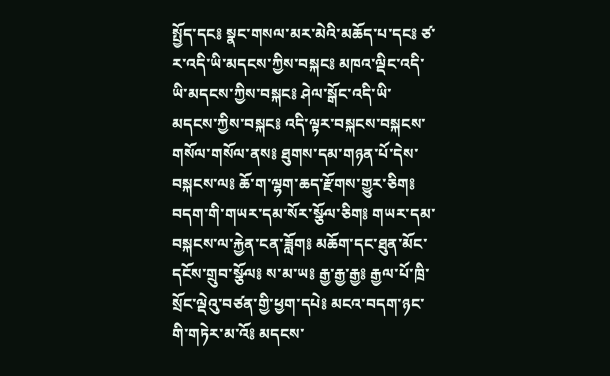སྤྱོད་དང༔ སྣང་གསལ་མར་མེའི་མཆོད་པ་དང༔ ཙ་ར་འདི་ཡི་མདངས་ཀྱིས་བསྐང༔ མཁའ་ལྡིང་འདི་ཡི་མདངས་ཀྱིས་བསྐང༔ ཤེལ་སྒོང་འདི་ཡི་མདངས་ཀྱིས་བསྐང༔ འདི་ལྟར་བསྐངས་བསྐངས་གསོལ་གསོལ་ནས༔ ཐུགས་དམ་གཉན་པོ་དེས་བསྐངས་ལ༔ ཆོ་ག་ལྷག་ཆད་རྫོགས་གྱུར་ཅིག༔ བདག་གི་གཡར་དམ་སོར་སྩོལ་ཅིག༔ གཡར་དམ་བསྐངས་ལ་རྐྱེན་ངན་ཟློག༔ མཆོག་དང་ཐུན་མོང་དངོས་གྲུབ་སྩོལ༔ ས་མ་ཡ༔ རྒྱ་རྒྱ་རྒྱ༔ རྒྱལ་པོ་ཁྲི་སྲོང་ལྡེའུ་བཙན་གྱི་ཕྱག་དཔེ༔ མངའ་བདག་ཉང་གི་གཏེར་མ་འོ༔ མདངས་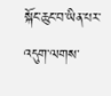སྐོང་ཆུང་བ་ཡིན་པར་འདུག་ལགས་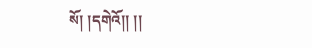སོ། །དགེའོ།། །།